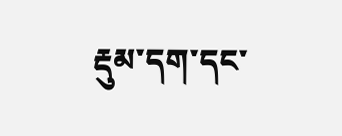རྡུམ་དག་དང་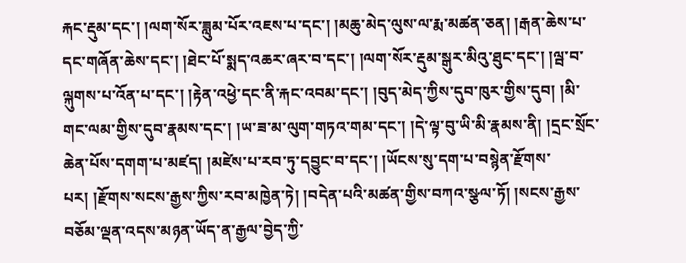རྐང་རྡུམ་དང་། །ལག་སོར་ཟླུམ་པོར་འཇས་པ་དང་། །མཆུ་མེད་ལུས་ལ་རྨ་མཚན་ཅན། །རྒན་ཆེས་པ་དང་གཞོན་ཆེས་དང་། །ཐེང་པོ་སྨད་འཆར་ཞར་བ་དང་། །ལག་སོར་རྡུམ་སྒུར་མིའུ་ཐུང་དང་། །ལྦ་བ་ལྐུགས་པ་འོན་པ་དང་། །རྟེན་འཕྱེ་དང་ནི་རྐང་འབམ་དང་། །བུད་མེད་ཀྱིས་དུབ་ཁུར་གྱིས་དུབ། །མི་གང་ལམ་གྱིས་དུབ་རྣམས་དང་། །ཡ་ཟ་མ་ལུག་གཏའ་གམ་དང་། །དེ་ལྟ་བུ་ཡི་མི་རྣམས་ནི། །དྲང་སྲོང་ཆེན་པོས་དགག་པ་མཛད། །མཛེས་པ་རབ་ཏུ་དབྱུང་བ་དང་། །ཡོངས་སུ་དག་པ་བསྙེན་རྫོགས་པར། །རྫོགས་སངས་རྒྱས་ཀྱིས་རབ་མཁྱེན་ཏེ། །བདེན་པའི་མཚན་གྱིས་བཀའ་སྩལ་ཏོ། །སངས་རྒྱས་བཅོམ་ལྡན་འདས་མཉན་ཡོད་ན་རྒྱལ་བྱེད་ཀྱི་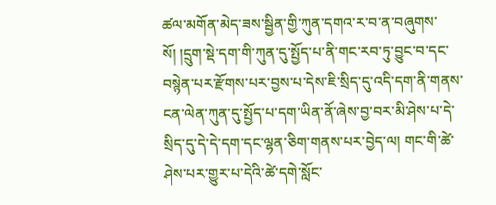ཚལ་མགོན་མེད་ཟས་སྦྱིན་གྱི་ཀུན་དགའ་ར་བ་ན་བཞུགས་སོ། །དྲུག་སྡེ་དག་གི་ཀུན་དུ་སྤྱོད་པ་ནི་གང་རབ་ཏུ་བྱུང་བ་དང་བསྙེན་པར་རྫོགས་པར་བྱས་པ་དེས་ཇི་སྲིད་དུ་འདི་དག་ནི་གནས་ངན་ལེན་ཀུན་དུ་སྤྱོད་པ་དག་ཡིན་ནོ་ཞེས་བྱ་བར་མི་ཤེས་པ་དེ་སྲིད་དུ་དེ་དེ་དག་དང་ལྷན་ཅིག་གནས་པར་བྱེད་ལ། གང་གི་ཚེ་ཤེས་པར་གྱུར་པ་དེའི་ཚེ་དགེ་སློང་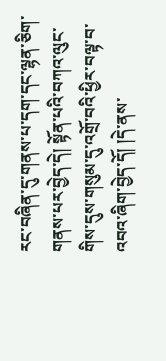རང་བཞིན་དུ་གནས་པ་དག་དང་ལྷན་ཅིག་གནས་པར་བྱེད་དེ། སྟོན་པའི་བཀའ་ལུང་གིས་དུས་གསུམ་དུ་འགྲོ་བའི་ཕྱིར་བལྟ་བ་འབའ་ཞིག་བྱེད་དོ། །དེ་ནས་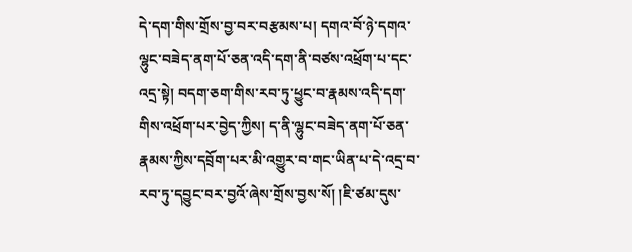དེ་དག་གིས་གྲོས་བྱ་བར་བརྩམས་པ། དགའ་བོ་ཉེ་དགའ་ལྷུང་བཟེད་ནག་པོ་ཅན་འདི་དག་ནི་བཙས་འཕྲོག་པ་དང་འདྲ་སྟེ། བདག་ཅག་གིས་རབ་ཏུ་ཕྱུང་བ་རྣམས་འདི་དག་གིས་འཕྲོག་པར་བྱེད་ཀྱིས། ད་ནི་ལྷུང་བཟེད་ནག་པོ་ཅན་རྣམས་ཀྱིས་དབྲོག་པར་མི་འགྱུར་བ་གང་ཡིན་པ་དེ་འདྲ་བ་རབ་ཏུ་དབྱུང་བར་བྱའོ་ཞེས་གྲོས་བྱས་སོ། །ཇི་ཙམ་དུས་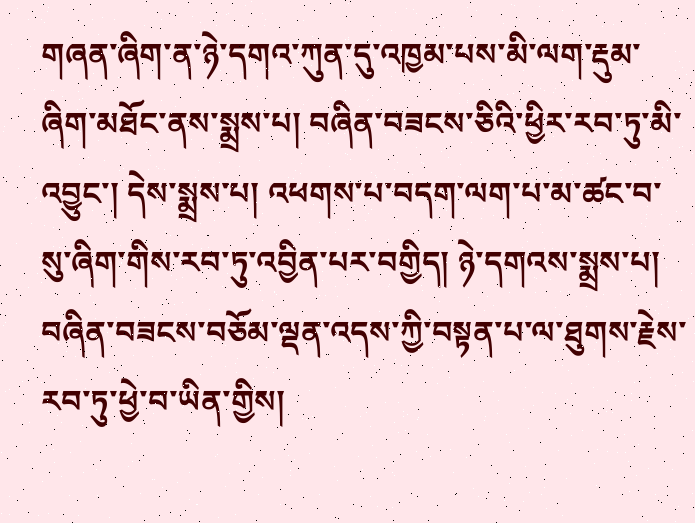གཞན་ཞིག་ན་ཉེ་དགའ་ཀུན་དུ་འཁྱམ་པས་མི་ལག་རྡུམ་ཞིག་མཐོང་ནས་སྨྲས་པ། བཞིན་བཟངས་ཅིའི་ཕྱིར་རབ་ཏུ་མི་འབྱུང་། དེས་སྨྲས་པ། འཕགས་པ་བདག་ལག་པ་མ་ཚང་བ་སུ་ཞིག་གིས་རབ་ཏུ་འབྱིན་པར་བགྱིད། ཉེ་དགའས་སྨྲས་པ། བཞིན་བཟངས་བཅོམ་ལྡན་འདས་ཀྱི་བསྟན་པ་ལ་ཐུགས་རྗེས་རབ་ཏུ་ཕྱེ་བ་ཡིན་གྱིས།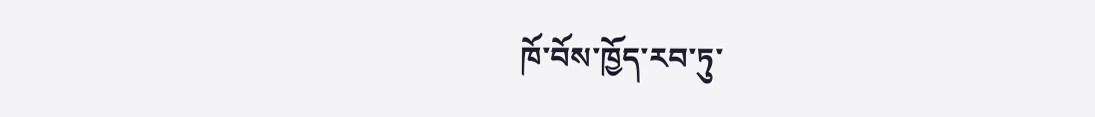ཁོ་བོས་ཁྱོད་རབ་ཏུ་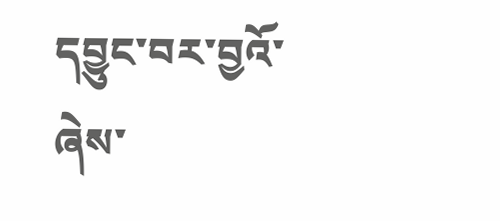དབྱུང་བར་བྱའོ་ཞེས་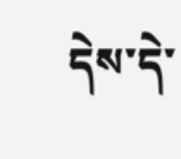དེས་དེ་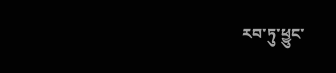རབ་ཏུ་ཕྱུང་